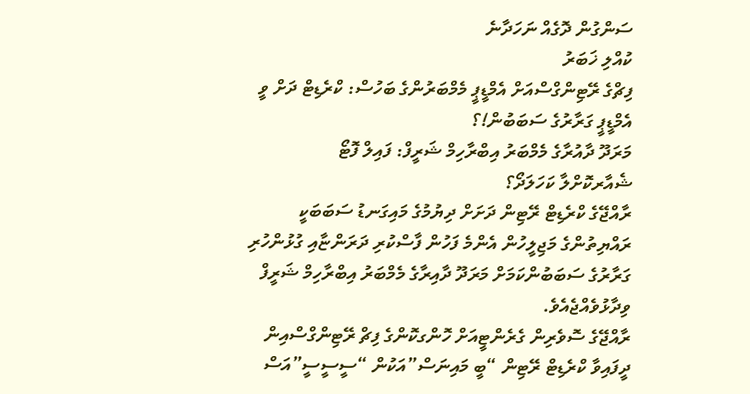ސަންގުން ދޮގެއް ނަހަދާނެ
ކުއްލި ޚަބަރު
ފިޗްގެ ރޭޓިންގްސްއަށް އެމްޑީޕީ މެމްބަރުންގެ ބަހުސް: ކްރެޑިޓް ދަށް ވީ އެމްޑީޕީ ގަރާރުގެ ސަބަބުން!؟
މަރަދޫ ދާއުރާގެ މެމްބަރު އިބްރާހިމް ޝަރީފް: ފައިލް ފޮޓޯ
ޝެއާރކޮށްލާ ކަހަލަދޯ؟
ރާއްޖޭގެ ކްރެޑިޓް ރޭޓިން ދަށަށް ދިޔުމުގެ މައިގަނޑު ސަބަބަކީ ރައްޔިތުންގެ މަޖިލީހުން އެންމެ ފަހުން ފާސްކުރި ދަރަންޏާއި ގުޅުންހުރި ގަރާރުގެ ސަބަބުންކަމަށް މަރަދޫ ދާއިރާގެ މެމްބަރު އިބްރާހިމް ޝަރީފް ވިދާޅުވެއްޖެއެވެ.
ރާއްޖޭގެ ސޮވެރިން ގެރެންޓީއަށް ހޮންގކޮންގެ ފިޗް ރޭޓިންގްސްއިން ދީފައިވާ ކްރެޑިޓް ރޭޓިން “ބީ މައިނަސް”އަކުން “ސީސީސީ”އަސް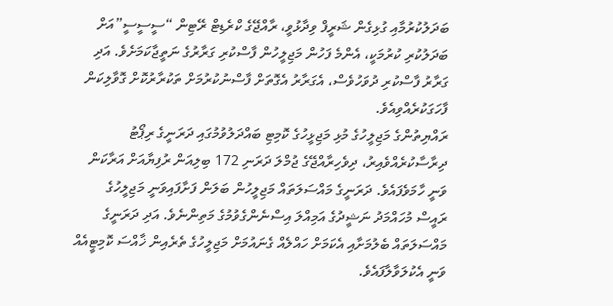ބަދަލުކުރުމާއި ގުޅިގެން ޝަރީފް ވިދާޅުވީ، ރާއްޖޭގެ ކްރެޑިޓް ރޭޓިން “ސީސީސީ”އަށް ބަދަލުކުރި ކުރުމަކީ، އެންމެ ފަހުން މަޖިލީހުން ފާސްކުރި ގަރާރުގެ ނަތީޖާކަމަށެވެ. އަދި ގަރާރު ފާސްކުރި ދުވަހުވެސް، އެގަރާރު އެގޮތަށް ފާސްނުކުރުމަށް ތަކުރާރުކޮށް ގޮވާލިކަން ފާހަގަކުރެއްވިއެވެ.
ރައްޔިތުންގެ މަޖިލީހުގެ މުޅި މަޖިޅީހުގެ ކޮމިޓި ބައްދަލުވުމުގައި ދަރަނީގެ ރިޕޯޓު ދިރާސާކުރެއްވެއިރު، ދިވެހިރާއްޖޭގެ ޖުމްލަ ދަރަނި 172 ބިލިއަން ރުފިޔާއަށް އަރާކަން ވަނީ ހާމަވެފައެވެ. ދަރަނީގެ މައްސަލަތައް މަޖިލީހުން ބަލަން ފަށާފައިވަނީ މަޖިލީހުގެ ރައީސް މުހައްމަދު ނަޝީދުގެ އަމިއްލަ އިސްނެންގެވުމުގެ މަތިންނެވެ. އަދި ދަރަނީގެ މައްސަލަތައް ބެލުމަށާއި އެކަމަށް ހައްލެއް ގެނައުމަށް މަޖިލީހުގެ ތެރެއިން ޚާއްސަ ކޮމިޓީއެއް ވަނީ އެކުލަވާލާފައެވެ.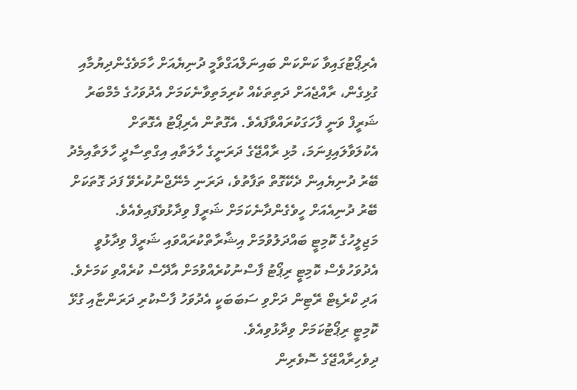އެރިޕޯޓުގައިވާ ކަންކަން ބައިނަލްއަގްވާމީ ދުނިޔެއަށް ހާމަވެގެންދިޔުމާއި ގުޅިގެން، ރާއްޖެއަށް ދަތިތަކެއް ކުރިމަތިވާނެކަމަށް އެދުވަހުގެ މެމްބަރު ޝަރީފް ވަނީ ފާހަގަކުރައްވާފައެވެ. އެގޮތުން އެރިޕޯޓު އެގޮތަށް އެކުލަވާލައިފިނަމަ، މުޅި ރާއްޖޭގެ ދަރަނީގެ ހާލަތާއި އިގްތިސާދީ ހާލަތާއިމެދު ބޭރު ދުނިޔެއިން ދެކޭގޮތް ތަފާތުވެ، ދަރަނި މެނޭޖްނުކުރެވޭ ފަދަ ގޮތަކަށް ބޭރު ދުނިއެއަށް ހީވެގެންދާނެކަމަށް ޝަރީފް ވިދާޅުވެފައިވެއެވެ.
މަޖިލީހުގެ ކޮމިޓީ ބައްދަލުވުމަށް އިޝާރާތްކުރައްވައި ޝަރީފް ވިދާޅުވީ އެދުވަހުވެސް ކޮމިޓީ ރިޕޯޓު ފާސްނުކުރެއްވުމަށް އާދޭސް ކުރެއްވި ކަމަށެވެ. އަދި ކްރެޑިޓް ރޭޓިން ދަށްވި ސަބަބަކީ އެދުވަހު ފާސްކުރި ދަރަންޏާއި ގުޅޭ ކޮމިޓީ ރިޕޯޓުކަމަށް ވިދާޅުވިއެވެ.
ދިވެހިރާއްޖޭގެ ސޮވެރިން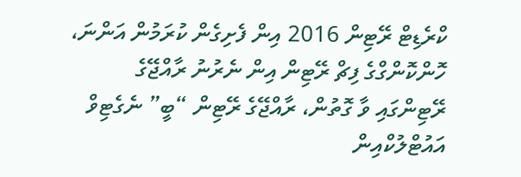ކްރެޑިޓް ރޭޓިން 2016 އިން ފެށިގެން ކުރަމުން އަންނަ، ހޮންކޮންގްގެ ފިޗް ރޭޓިން އިން ނެރުނު ރާއްޖޭގެ ރޭޓިންގައި ވާ ގޮތުން، ރާއްޖޭގެ ރޭޓިން “ބީ” ނެގެޓިވް އައުޓްލުކްއިން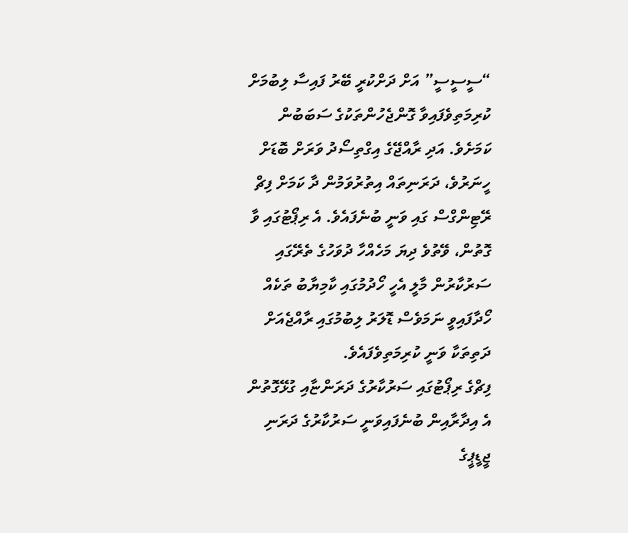“ސީސީސީ” އަށް ދަށްކުރީ ބޭރު ފައިސާ ލިބުމަށް ކުރިމަތިވެފައިވާ ގޮންޖެހުންތަކުގެ ސަބަބުން ކަމަށެވެ. އަދި ރާއްޖޭގެ އިގްތިސޯދު ވަރަށް ބޮޑަށް ހީނަރުވެ، ދަރަނިތައް އިތުރުވަމުން ދާ ކަމަށް ފިޗް ރޭޓިންގްސް ގައި ވަނީ ބުނެފައެވެ. އެ ރިޕޯޓުގައި ވާ ގޮތުން، ވޭތުވެ ދިޔަ މަހެއްހާ ދުވަހުގެ ތެރޭގައި ސަރުކާރުން މާލީ އެހީ ހޯދުމުގައި ކާމިޔާބު ތަކެއް ހޯދާފައިވީ ނަމަވެސް ޑޮލަރު ލިބުމުގައި ރާއްޖެއަށް ދަތިތަކާ ވަނީ ކުރިމަތިވެފައެވެ.
ފިޗްގެ ރިޕޯޓުގައި ސަރުކާރުގެ ދަރަންޏާއި ގުޅޭގޮތުން އެ އިދާރާއިން ބުނެފައިވަނީ ސަރުކާރުގެ ދަރަނި ޖީޑީޕީގެ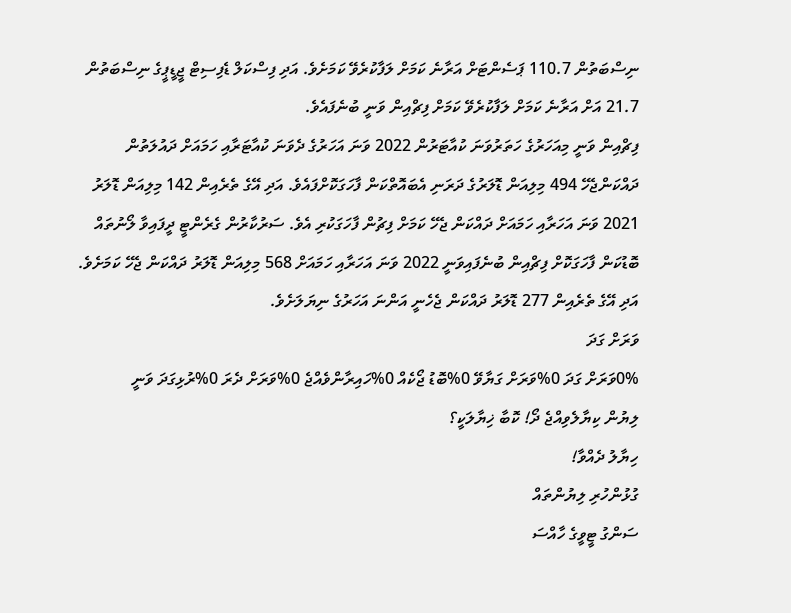ނިސްބަތުން 110.7 ޕަސެންޓަށް އަރާނެ ކަމަށް ލަފާކުރެވޭ ކަމަށެވެ. އަދި ފިސްކަލް ޑެފިސިޓް ޖީޑީޕީގެ ނިސްބަތުން 21.7 އަށް އަރާނެ ކަމަށް ލަފާކުރެވޭ ކަމަށް ފިޗްއިން ވަނީ ބުނެފައެވެ.
ފިޗްއިން ވަނީ މިއަހަރުގެ ހަތަރުވަނަ ކުއާޓަރުން 2022 ވަނަ އަހަރުގެ ދެވަނަ ކުއާޓަރާއި ހަމައަށް ދައުލަތުން ދައްކަންޖެހޭ 494 މިލިއަން ޑޮލަރުގެ ދަރަނި އެބައޮތްކަން ފާހަގަކޮށްފައެވެ. އަދި އޭގެ ތެރެއިން 142 މިލިއަން ޑޮލަރު 2021 ވަނަ އަހަރާއި ހަމައަށް ދައްކަން ޖެހޭ ކަމަށް ފިޗުން ފާހަގަކުރި އެވެ. ސަރުކާރުން ގެރެންޓީ ދީފައިވާ ލޯނުތައް ބޮޑުކަން ފާހަގަކޮށް ފިޗްއިން ބުނެފައިވަނީ 2022 ވަނަ އަހަރާއި ހަމައަށް 568 މިލިއަން ޑޮލަރު ދައްކަން ޖެހޭ ކަމަށެވެ. އަދި އޭގެ ތެރެއިން 277 ޑޮލަރު ދައްކަން ޖެހެނީ އަންނަ އަހަރުގެ ނިޔަލަށެވެ.
ވަރަށް ގަދަ
0%ވަރަށް ގަދަ 0%ވަރަށް ގަޔާވޭ 0%ބޮޑު ޖޯކެއް 0%ހައިރާންވެއްޖެ 0%ވަރަށް ދެރަ 0%ރުޅިގަދަ ވަނީ
ލިޔުން ކިޔާލެވިއްޖެ ދޯ! ކޮބާ ޚިޔާލަކީ؟
ހިޔާލު ދެއްވާ!
ގުޅުންހުރި ލިޔުންތައް
ސަންގު ޓީވީގެ ހާއްސަ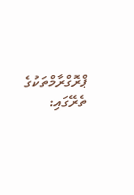ޕްރޮގްރާމްތަކުގެ ތެރޭގައި: